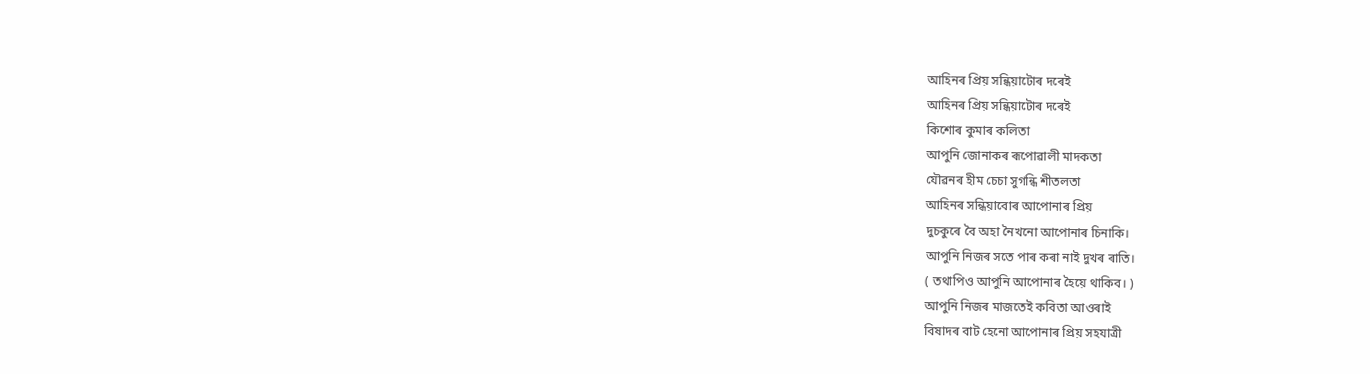আহিনৰ প্ৰিয় সন্ধিয়াটোৰ দৰেই
আহিনৰ প্ৰিয় সন্ধিয়াটোৰ দৰেই
কিশোৰ কুমাৰ কলিতা
আপুনি জোনাকৰ ৰূপোৱালী মাদকতা
যৌৱনৰ হীম চেচা সুগন্ধি শীতলতা
আহিনৰ সন্ধিয়াবোৰ আপোনাৰ প্ৰিয়
দুচকুৰে বৈ অহা নৈখনো আপোনাৰ চিনাকি।
আপুনি নিজৰ সতে পাৰ কৰা নাই দুখৰ ৰাতি।
( তথাপিও আপুনি আপোনাৰ হৈয়ে থাকিব। )
আপুনি নিজৰ মাজতেই কবিতা আওৰাই
বিষাদৰ বাট হেনো আপোনাৰ প্ৰিয় সহযাত্ৰী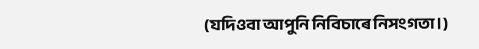(যদিওবা আপুনি নিবিচাৰে নিসংগতা।)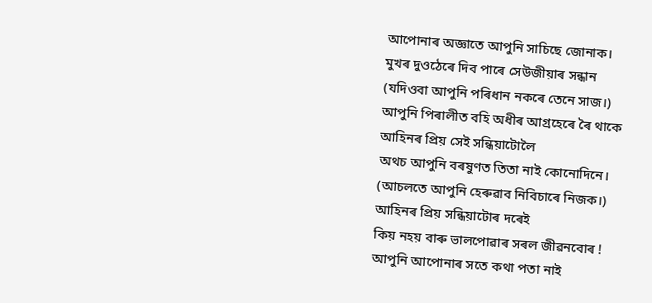আপোনাৰ অজ্ঞাতে আপুনি সাচিছে জোনাক।
মুখৰ দুওঠেৰে দিব পাৰে সেউজীয়াৰ সন্ধান
(যদিওবা আপুনি পৰিধান নকৰে তেনে সাজ।)
আপুনি পিৰালীত বহি অধীৰ আগ্ৰহেৰে ৰৈ থাকে
আহিনৰ প্ৰিয় সেই সন্ধিয়াটোলৈ
অথচ আপুনি বৰষুণত তিতা নাই কোনোদিনে।
(আচলতে আপুনি হেৰুৱাব নিবিচাৰে নিজক।)
আহিনৰ প্ৰিয় সন্ধিয়াটোৰ দৰেই
কিয় নহয় বাৰু ভালপোৱাৰ সৰল জীৱনবোৰ !
আপুনি আপোনাৰ সতে কথা পতা নাই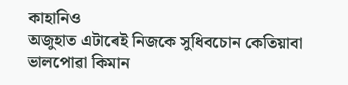কাহানিও
অজুহাত এটাৰেই নিজকে সুধিবচোন কেতিয়াবা
ভালপোৱা কিমান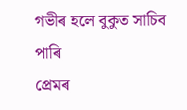গভীৰ হলে বুকুত সাচিব পাৰি
প্ৰেমৰ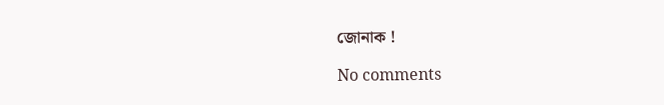জোনাক !

No comments